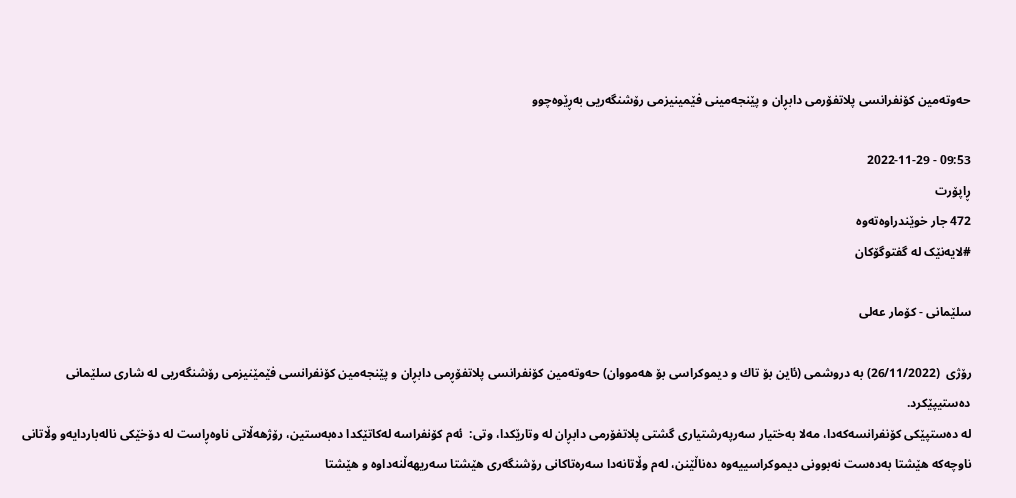حه‌وته‌مین كۆنفرانسی پلاتفۆرمی دابڕان و پێنجه‌مینی فێمینیزمی رۆشنگه‌ریی به‌ڕێوه‌چوو

09:53 - 2022-11-29
ڕاپۆرت
472 جار خوێندراوەتەوە
#لایەنێک لە گفتوگۆکان

سلێمانی‌ - كۆمار عه‌لی‌

رۆژی‌  (26/11/2022) به‌ دروشمی (ئاین بۆ تاك و دیموكراسی بۆ هه‌مووان) حه‌وته‌مین كۆنفرانسی پلاتفۆڕمی دابڕان و پێنجه‌مین كۆنفرانسی فێمێنیزمی رۆشنگه‌ریی له‌ شاری سلێمانی  ده‌ستیپێكرد.
له‌ ده‌ستپێكی‌ كۆنفرانسه‌كه‌دا، مه‌لا به‌ختیار سه‌رپه‌رشتیاری گشتی پلاتفۆرمی دابڕان له‌ وتارێكدا، وتی‌:  ئه‌م كۆنفراسه‌ له‌كاتێكدا ده‌به‌ستین، رۆژهه‌ڵاتی ناوه‌ڕاست له‌ دۆخێكی ناله‌باردایه‌و وڵاتانی ناوچه‌كه‌ هێشتا به‌ده‌ست نه‌بوونی دیموكراسییه‌وه‌ ده‌ناڵێنن، له‌م وڵاتانه‌دا سه‌ره‌تاكانی رۆشنگه‌ری هێشتا سه‌ریهه‌ڵنه‌داوه‌ و هێشتا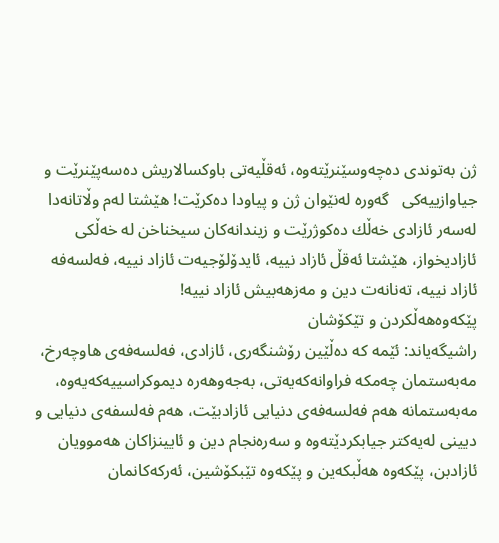ژن به‌توندی ده‌چه‌وسێنرێته‌وه‌، ئه‌قڵیه‌تی باوكسالاریش ده‌سه‌پێنرێت و جیاوازییه‌كی   گه‌وره‌ له‌نێوان ژن و پیاودا ده‌كرێت! هێشتا له‌م وڵاتانه‌دا له‌سه‌ر ئازادی خه‌ڵك ده‌كوژرێت و زیندانه‌كان سیخناخن له‌ خه‌ڵكی ئازادیخواز، هێشتا ئه‌قڵ ئازاد نییه‌، ئایدۆلۆجیه‌ت ئازاد نییه‌، فه‌لسه‌فه‌ ئازاد نییه‌، ته‌نانه‌ت دین و مه‌زهه‌بیش ئازاد نییه‌!
پێكه‌وه‌هه‌ڵكردن و تێكۆشان
راشیگه‌یاند: ئێمه‌ كه‌ ده‌ڵێین رۆشنگه‌ری، ئازادی، فه‌لسه‌فه‌ی هاوچه‌رخ، مه‌به‌ستمان چه‌مكه‌ فراوانه‌كه‌یه‌تی، به‌جه‌وهه‌ره‌ دیموكراسییه‌كه‌یه‌وه‌، مه‌به‌ستمانه‌ هه‌م فه‌لسه‌فه‌ی دنیایی ئازادبێت، هه‌م فه‌لسفه‌ی دنیایی و دیینی له‌یه‌كتر جیابكردێته‌وه‌ و سه‌ره‌نجام دین و ئایینزاكان هه‌موویان ئازادبن، پێكه‌وه‌ هه‌ڵبكه‌ین و پێكه‌وه‌ تێبكۆشین، ئه‌ركه‌كانمان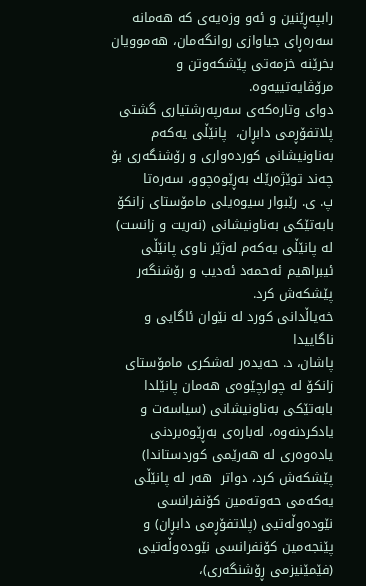رابپه‌ڕێنین و ئه‌و وزه‌یه‌ی كه‌ هه‌مانه‌ سه‌ره‌ڕای جیاوازی روانگه‌مان، هه‌موویان بخرێنه‌ خزمه‌تی پێشكه‌وتن و مرۆڤایه‌تییه‌وه‌.
دوای‌ وتاره‌كه‌ی‌ سه‌رپه‌رشتیاری گشتی پلاتفۆڕمی دابڕان،  پانێڵی یه‌كه‌م بەناونیشانی كورده‌واری و رۆشنگه‌ری بۆ چه‌ند توێژه‌رێك به‌ڕێوه‌چوو، سه‌ره‌تا
پ. ی. رێبوار سیوه‌یلی مامۆستای زانكۆ بابه‌تێكی بەناونیشانی (نه‌ریت و زانست) له‌ پانێڵی یه‌كه‌م له‌ژێر ناوی پانێڵی ئیبراهیم ئه‌حمه‌د ئه‌دیب و رۆشنگه‌ر پێشكه‌ش كرد.
خه‌یاڵدانی كورد له‌ نێوان ئاگایی و ناگاییدا
پاشان، د. حه‌یده‌ر له‌شكری مامۆستای زانكۆ له‌ چوارچێوه‌ی هه‌مان پانێلدا بابه‌تێكی بەناونیشانی (سیاسه‌ت و یادكردنه‌وه‌، له‌باره‌ی به‌ڕێوه‌بردنی یاده‌وه‌ری له‌ هه‌رێمی كوردستاندا) پێشكه‌ش كرد، دواتر  هه‌ر له‌ پانێڵی‌ یه‌كه‌می‌ حه‌وته‌مین كۆنفرانسی نێوده‌وڵه‌تیی (پلاتفۆڕمی دابڕان) و پێنجه‌مین كۆنفرانسی نێوده‌وڵه‌تیی (فێمێنیزمی ڕۆشنگه‌ری)،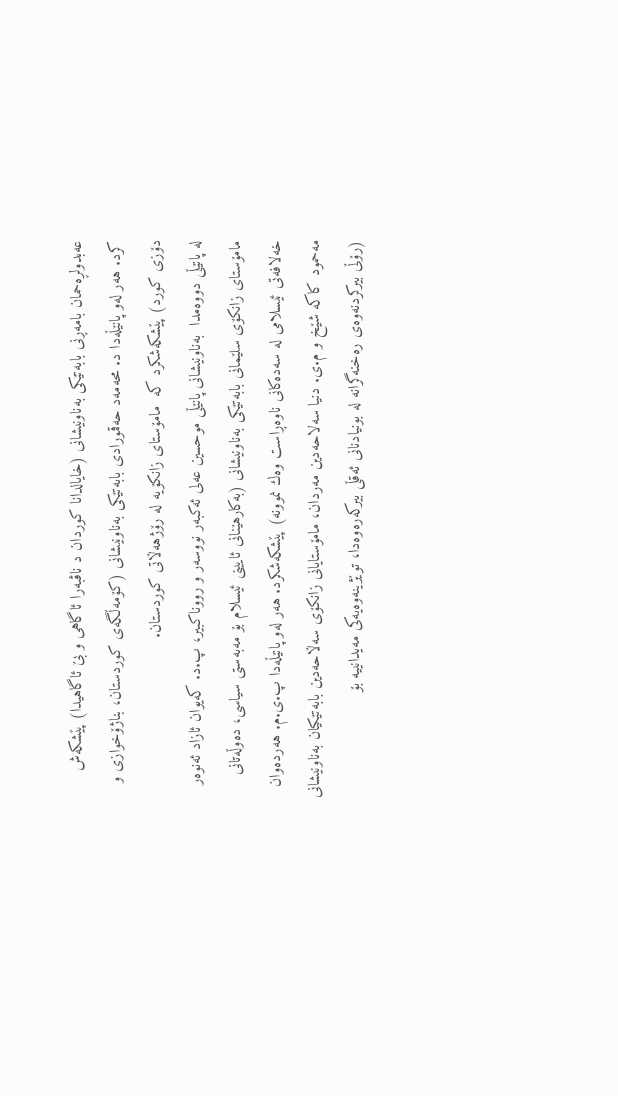عه‌بدولڕه‌حمان بامه‌ڕنی بابه‌تێكی بەناونیشانی (خایالدانا كوردان د ناڤبه‌را ئاگاهی و بێ ئاگاهیدا) پێشكه‌ش كرد. هه‌ر له‌و پانێڵه‌دا د. محه‌مه‌د حه‌قمورادی بابه‌تێكی بەناونیشانی (كۆمه‌ڵگه‌ی كوردستان، بناژۆخوازی و دۆزی كورد) پێشكه‌شكرد كه‌  مامۆستای زانكۆیه‌ له‌ رۆژهه‌ڵاتی كوردستان.
له‌ پانێڵی‌ دووه‌مدا  بەناونیشانی پانێڵی موحسین عه‌لی ئه‌كبه‌ر نووسه‌ر و رووناكبیر، پ.د. كه‌یوان ئازاد ئه‌نوه‌ر مامۆستای زانكۆی سلێمانی بابه‌تێكی بەناونیشانی (به‌كارهێنانی ئایینی ئیسلام بۆ مه‌به‌ستی سیاسی، ده‌وڵه‌تانی خه‌لافه‌تی ئیسلامی له‌ سه‌ده‌كانی ناوه‌ڕاست وه‌ك نموونه‌) پێشكه‌شكرد. هه‌ر له‌و پانێڵه‌دا پ.ی.م. هه‌رده‌وان مه‌حمود كاكه‌ شێخ و م.ی. دنیا سه‌لاحه‌دین مه‌ردان، مامۆستایانی زانكۆی سه‌ڵاحه‌دین بابه‌تێكیان بەناونیشانی (رۆڵی بیركردنه‌وه‌ی ره‌خنه‌گرانه‌ له‌ بونیادنانی ئه‌قڵی بیركه‌ره‌وه‌دا، توێژینه‌وه‌یه‌كی مه‌یدانییه‌ بۆ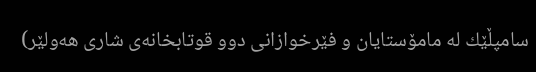سامپڵێك له‌ مامۆستایان و فێرخوازانی دوو قوتابخانه‌ی شاری هه‌ولێر)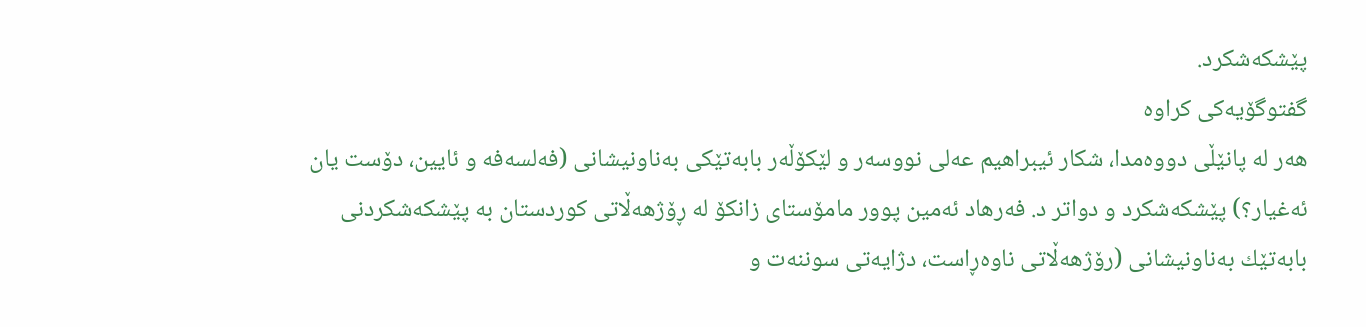پێشكه‌شكرد.
گفتوگۆیه‌كی كراوه‌
هه‌ر له‌ پانێڵی‌ دووه‌مدا، شكار ئیبراهیم عه‌لی نووسه‌ر و لێكۆڵه‌ر بابه‌تێكی بەناونیشانی (فه‌لسه‌فه‌ و ئایین، دۆست یان ئه‌غیار؟) پێشكه‌شكرد و دواتر د. فه‌رهاد ئه‌مین پوور مامۆستای زانكۆ له‌ ڕۆژهه‌ڵاتی كوردستان به‌ پێشكه‌شكردنی‌ بابه‌تێك بەناونیشانی (رۆژهه‌ڵاتی ناوه‌ڕاست، دژایه‌تی سوننه‌ت و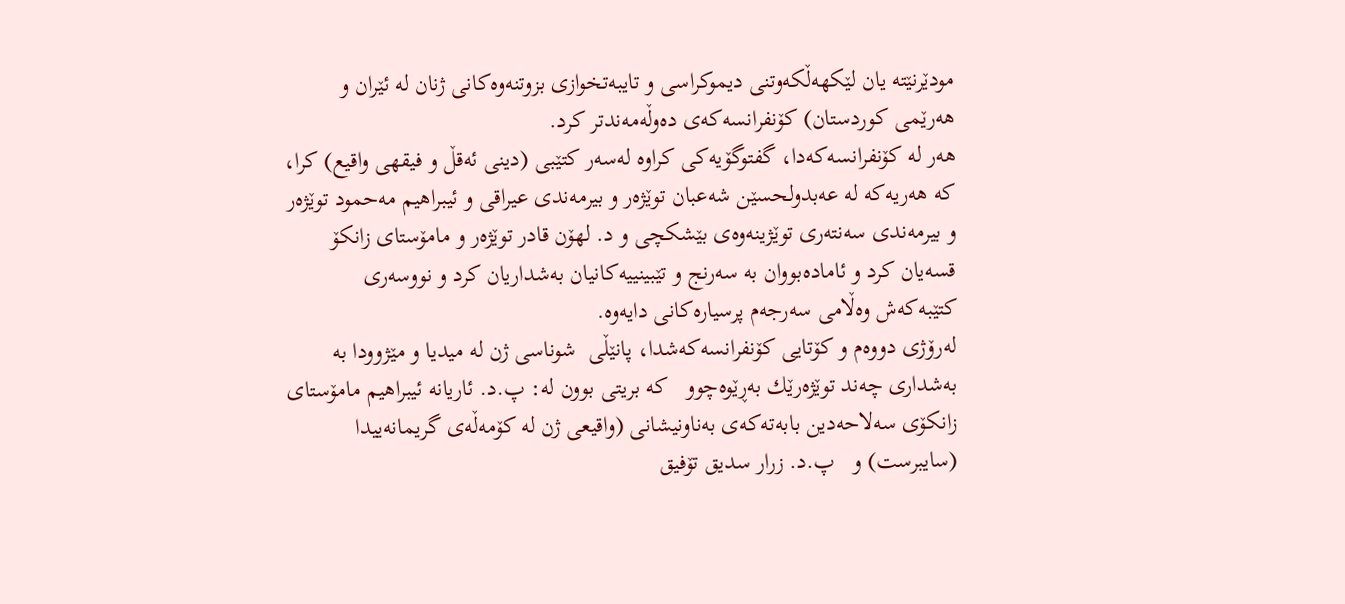مودێرنێته‌ یان لێكهه‌ڵكه‌وتنی دیموكراسی و تایبه‌تخوازی بزوتنه‌وه‌كانی ژنان له‌ ئێران و هه‌رێمی كوردستان) كۆنفرانسه‌كه‌ی‌ ده‌وڵه‌مه‌ندتر كرد.
هه‌ر له‌ كۆنفرانسه‌كه‌دا، گفتوگۆیه‌كی كراوه‌ له‌سه‌ر كتێبی (دینی ئه‌قڵ و فیقهی واقیع) کرا، كه‌ هه‌ریه‌كه‌ له‌ عه‌بدولحسێن شه‌عبان توێژه‌ر و بیرمه‌ندی عیراقی و ئیبراهیم مه‌حمود توێژه‌ر و بیرمه‌ندی سه‌نته‌ری توێژینه‌وه‌ی بێشكچی و د. لهۆن قادر توێژه‌ر و مامۆستای زانكۆ قسەیان کرد و ئاماده‌بووان به‌ سه‌رنج و تێبینییه‌كانیان به‌شداریان كرد و نووسه‌ری كتێبه‌كه‌ش وه‌ڵامی سه‌رجه‌م پرسیاره‌كانی دایه‌وه‌.
له‌رۆژی‌ دووه‌م و كۆتایی كۆنفرانسه‌كه‌شدا، پانێڵی‌  شوناسی ژن له‌ میدیا و مێژوودا به‌ به‌شداری‌ چه‌ند توێژه‌رێك به‌ڕێوه‌چوو   كه‌ بریتی‌ بوون له‌: پ.د. ئاریانه‌ ئیبراهیم مامۆستای زانكۆی سه‌لاحه‌دین بابه‌ته‌كه‌ی‌ بەناونیشانی (واقیعی ژن له‌ كۆمه‌ڵه‌ی گریمانه‌ییدا (سایبرست) و   پ.د. زرار سدیق تۆفیق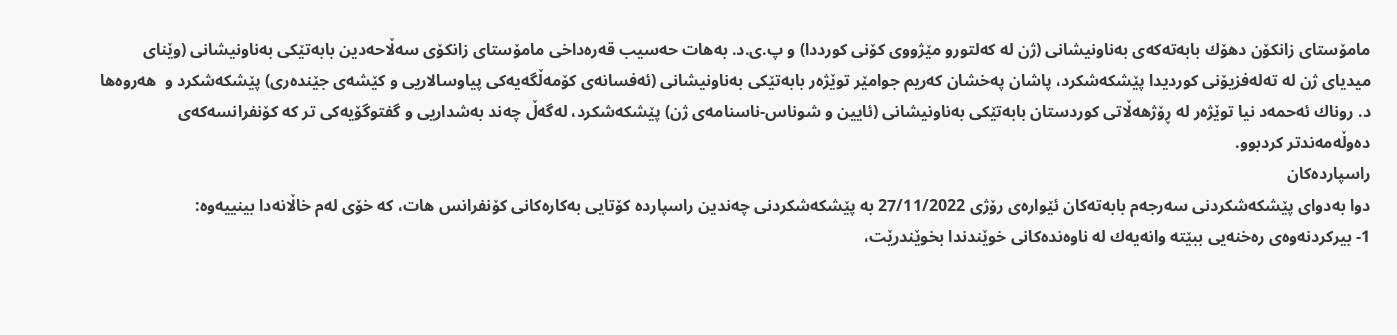مامۆستای زانكۆن دهۆك بابه‌ته‌كه‌ی‌ بەناونیشانی (ژن له‌ كه‌لتورو مێژووی كۆنی كورددا) و پ.ی.د. به‌هات حه‌سیب قه‌ره‌داخی مامۆستای زانكۆی سه‌ڵاحه‌دین بابه‌تێكی بەناونیشانی (وێنای میدیای ژن له‌ ته‌له‌فزیۆنی كوردیدا پێشكه‌شكرد، پاشان په‌خشان كه‌ریم جوامێر توێژه‌ر بابه‌تێكی بەناونیشانی (ئه‌فسانه‌ی كۆمه‌ڵگه‌یه‌كی پیاوسالاریی و كێشه‌ی جێنده‌ری) پێشكه‌شكرد و  هه‌روه‌ها د. روناك ئه‌حمه‌د نیا توێژه‌ر له‌ ڕۆژهه‌ڵاتی كوردستان بابه‌تێكی بەناونیشانی (ئایین و شوناس-ناسنامه‌ی ژن) پێشكه‌شكرد، له‌گه‌ڵ چه‌ند به‌شداریی و گفتوگۆیه‌كی‌ تر كه‌ كۆنفرانسه‌كه‌ی‌ ده‌وڵه‌مه‌ندتر كردبوو.
راسپارده‌كان
دوا به‌دوای پێشكه‌شكردنی سه‌رجه‌م بابه‌ته‌كان ئێواره‌ی رۆژی‌ 27/11/2022 به‌ پێشكه‌شكردنی چه‌ندین راسپارده‌ كۆتایی به‌كاره‌كانی كۆنفرانس هات، كه‌ خۆی له‌م خاڵانه‌دا بینییه‌وه‌:
1- بیركردنه‌وه‌ی ره‌خنه‌یی ببێته‌ وانه‌یه‌ك له‌ ناوه‌نده‌كانی خوێندندا بخوێندرێت،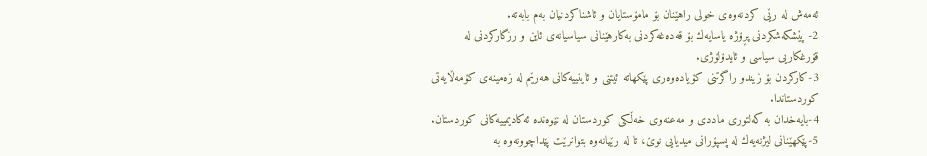ئه‌مه‌ش له‌ رێی كردنه‌وه‌ی خولی راهێنان بۆ مامۆستایان و ئاشناكردنیان به‌م بابه‌ته‌.
2- پێشكه‌شكردنی پڕۆژه‌ یاسایه‌ك بۆ قه‌ده‌غه‌كردنی به‌كارهێنانی سیاسیانه‌ی ئاین و رزگاركردنی له‌ قۆرغكاریی سیاسی و ئایدۆلۆژی.
3-كاركردن بۆ زیندو راگرتنی كۆیاده‌وه‌ری پێكهاته‌ ئیتنی و ئاینییه‌كانی هه‌رێم له‌ زه‌مینه‌ی كۆمه‌ڵایه‌تی كوردستاندا.
4-بایه‌خدان به‌ كه‌لتوری ماددی و مه‌عنه‌وی خه‌ڵكی كوردستان له‌ نێوه‌نده‌ ئه‌كادیمییه‌كانی كوردستان.
5-پێكهێنانی لیژنه‌یه‌ك له‌ پسپۆرانی میدیایی نوێ، تا له‌ رێیانه‌وه‌ بتوانرێت پێداچوونه‌وه‌ به‌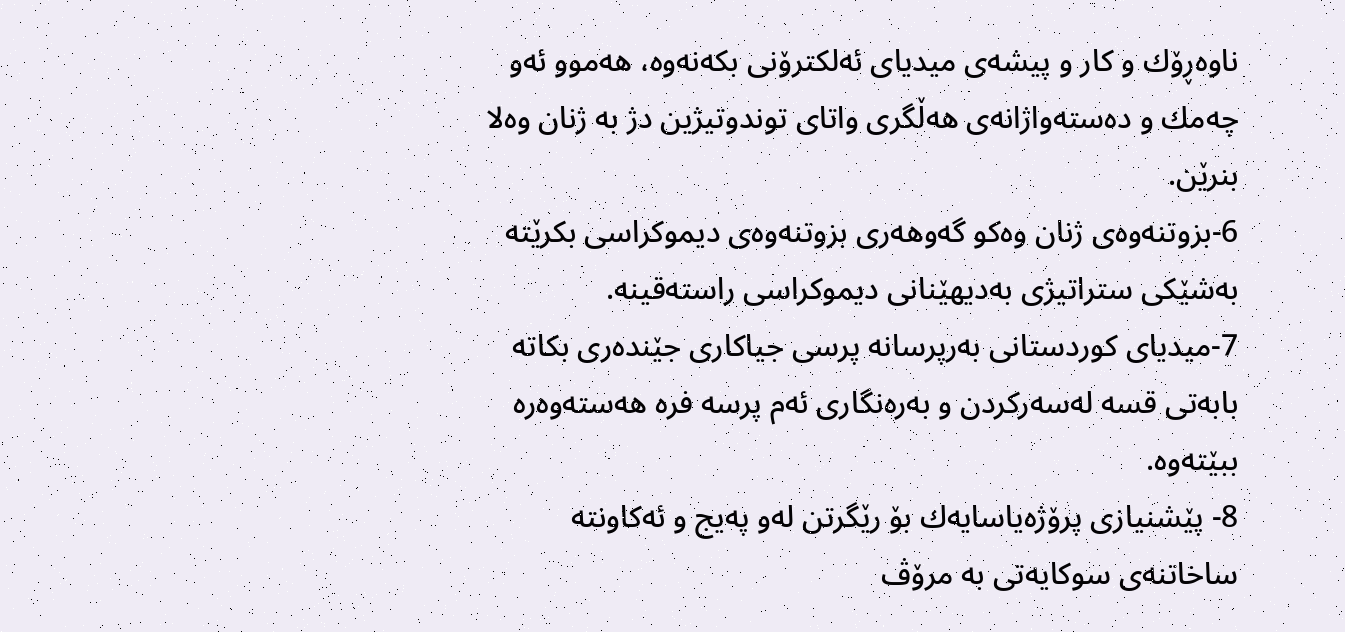ناوه‌ڕۆك و كار و پیشه‌ی میدیای ئه‌لكترۆنی بكه‌نه‌وه‌، هه‌موو ئه‌و چه‌مك و ده‌سته‌واژانه‌ی هه‌ڵگری واتای توندوتیژین دژ به‌ ژنان وه‌لا بنرێن.
6-بزوتنه‌وه‌ی ژنان وه‌كو گه‌وهه‌ری بزوتنه‌وه‌ی دیموكراسی بكرێته‌ به‌شێكی ستراتیژی به‌دیهێنانی دیموكراسی راسته‌قینه‌.
7-میدیای كوردستانی به‌رپرسانه‌ پرسی جیاكاری جێنده‌ری بكاته‌ بابه‌تی قسه‌ له‌سه‌ركردن و به‌ره‌نگاری ئه‌م پرسه‌ فره‌ هه‌سته‌وه‌ره‌ ببێته‌وه‌.
8- پێشنیازی پرۆژه‌یاسایه‌ك بۆ رێگرتن له‌و په‌یج و ئه‌كاونته‌ ساخاتنه‌ی سوكایه‌تی به‌ مرۆڤ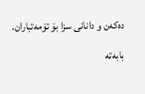ده‌كه‌ن و دانانی سزا بۆ تۆمه‌تباران.

بابەتە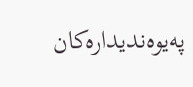پەیوەندیدارەکان